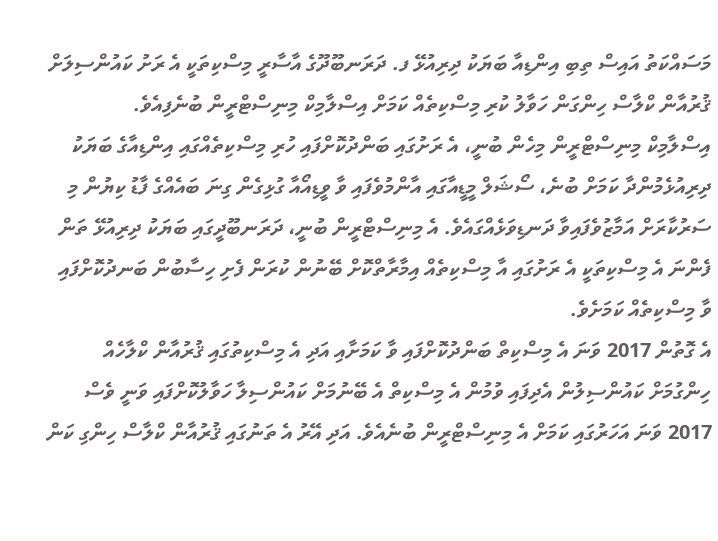މަސައްކަތު އައިސް ތިބި އިންޑިއާ ބަޔަކު ދިރިއުޅޭ ފ. ދަރަނބޫދޫގެ އާސާރީ މިސްކިތަކީ އެ ރަށު ކައުންސިލަށް ޤުރުއާން ކްލާސް ހިންގަން ހަވާލު ކުރި މިސްކިތެއް ކަމަށް އިސްލާމިކް މިނިސްޓްރީން ބުނެފިއެވެ.
އިސްލާމިކް މިނިސްޓްރީން މިހެން ބުނީ، އެ ރަށުގައި ބަންދުކޮށްފައި ހުރި މިސްކިތެއްގައި އިންޑިއާގެ ބަޔަކު ދިރިއުޅެމުންދާ ކަމަށް ބުނެ، ސޯޝަލް މީޑީއާގައި އާންމުވެފައި ވާ ވީޑިއޯއާ ގުޅިގެން ގިނަ ބައެއްގެ ފާޑު ކިޔުން މި ސަރުކާރަށް އަމާޒުވެފައިވާ ދަނޑިވަޅެއްގައެވެ. އެ މިނިސްޓްރީން ބުނީ، ދަރަނބޫދީގައި ބަޔަކު ދިރިއުޅޭ ތަން ފެންނަ އެ މިސްކިތަކީ އެ ރަށުގައި އާ މިސްކިތެއް އިމާރާތްކޮށް ބޭނުން ކުރަން ފެށި ހިސާބުން ބަނދުކޮށްފައި ވާ މިސްކިތެއް ކަމަށެވެ.
އެ ގޮތުން 2017 ވަނަ އެ މިސްކިތް ބަންދުކޮށްފައި ވާ ކަމަށާއި އަދި އެ މިސްކިތުގައި ޤުރުއާން ކްލާހެއް ހިންގުމަށް ކައުންސިލުން އެދިފައި ވުމުން އެ މިސްކިތް އެ ބޭނުމަށް ކައުންސިލާ ހަވާލުކޮށްފައި ވަނީ ވެސް 2017 ވަނަ އަހަރުގައި ކަމަށް އެ މިނިސްޓްރީން ބުނެއެވެ. އަދި އޭރު އެ ތަނުގައި ޤުރުއާން ކްލާސް ހިންގި ކަން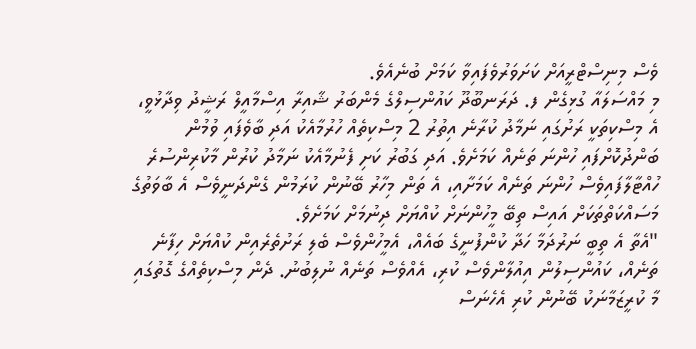ވެސް މިނިސްޓްރީއަށް ކަށަވަރުވެފައިވާ ކަމަށް ބުނެއެވެ.
މި މައްސަލައާ ގުޅިގެން ފ. ދަރަނބޫދޫ ކައުންސިލްގެ މެންބަރު ޝާއިރާ އިސްމާއީލް ރަޝީދު ވިދާޅުވީ، އެ މިސްކިތަކީ ރަށުގައި ނަމާދު ކުރާނެ އިތުރު 2 މިސްކިތެއް ހުރުމާއެކު އަދި ބާވެފައި ވުމުން ބަންދުކޮށްފައި ހުންނަ ތަނެއް ކަމަށެވެ. އަދި ގަބުރު ކަށި ފެނުމާއެކު ނަމާދު ކުރުން މާކުރިންސުރެ ހުއްޓާލާފައިވެސް ހުންނަ ތަނެއް ކަމަށާއި، އެ ތަން މިހާރު ބޭނުން ކުރަމުން ގެންދަނީވެސް އެ ބާވަތުގެ މަސައްކަތްތަކަށް އައިސް ތިބޭ މީހުންނަށް ކުއްޔަށް ދިނުމަށް ކަމަށެވެ.
"އެތާ އެ ތިބީ ނަރުދަމާ ހަދާ ކުންފުނީގެ ބައެއް، އެމީހުންވެސް ބެލި ރަށުތެރެއިން ކުއްޔަށް ހިފާނެ ތަނެއް، ކައުންސިލުން އިއުލާންވެސް ކުރި، އެއްވެސް ތަނެއް ނުލިބުނު. ދެން މިސްކިތެއްގެ ގޮތުގައި މާ ކުރީޒަމާނަކު ބޭނުން ކުރި އެހެނަސް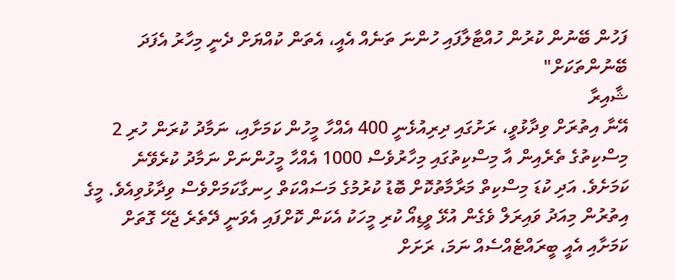ފަހުން ބޭނުން ކުރުން ހުއްޓާލާފައި ހުންނަ ތަނެއް އެއީ، އެތަން ކުއްޔަށް ދެނީ މިހާރު އެފަދަ ބޭނުންތަކަށް"
ޝާއިރާ
އޭނާ އިތުރަށް ވިދާޅުވީ، ރަށުގައި ދިރިއުޅެނީ 400 އެއްހާ މީހުން ކަމަށާއި، ނަމާދު ކުރަން ހުރި 2 މިސްކިތުގެ ތެރެއިން އާ މިސްކިތުގައި މިހާރުވެސް 1000 އެއްހާ މީހުންނަށް ނަމާދު ކުރެވޭނެ ކަމަށެވެ. އަދި ކުޑަ މިސްކިތް މަރާމާތުކޮށް ބޮޑު ކުރުމުގެ މަސައްކަތް ހިނގާކަމަށްވެސް ވިދާޅުވިއެވެ. މީގެ އިތުރުން މިއަދު ވައިރަލް ވެގެން އުޅޭ ވީޑިއޯ ކުރި މީހަކު އެކަން ކޮށްފައި އެވަނީ ދޭތެރެ ޖެހޭ ގޮތަށް ކަމަށާއި އެއީ ބީރައްޓެއްސެއް ނަމަ، ރަށަށް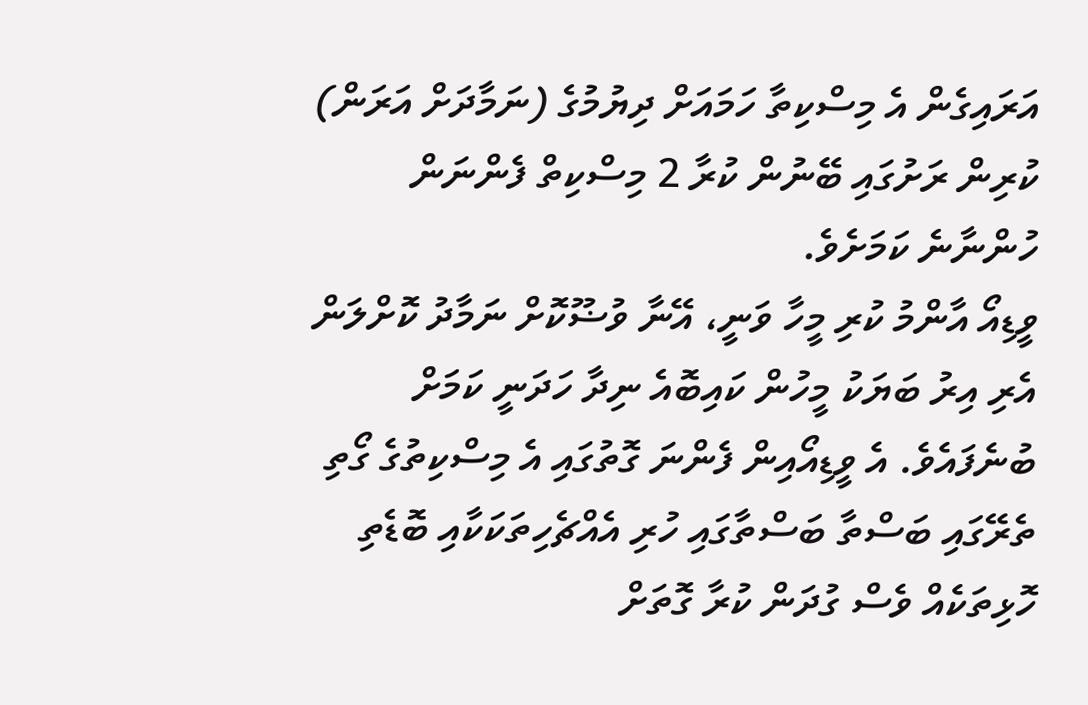އަރައިގެން އެ މިސްކިތާ ހަމައަށް ދިޔުމުގެ (ނަމާދަށް އަރަން) ކުރިން ރަށުގައި ބޭނުން ކުރާ 2 މިސްކިތް ފެންނަން ހުންނާނެ ކަމަށެވެ.
ވީޑިއޯ އާންމު ކުރި މީހާ ވަނީ، އޭނާ ވުޟޫކޮށް ނަމާދު ކޮށްލަން އެރި އިރު ބަޔަކު މީހުން ކައިބޮއެ ނިދާ ހަދަނީ ކަމަށް ބުނެފައެވެ. އެ ވީޑިއޯއިން ފެންނަ ގޮތުގައި އެ މިސްކިތުގެ ގޯތި ތެރޭގައި ބަސްތާ ބަސްތާގައި ހުރި އެއްޗެހިތަކަކާއި ބޮޑެތި ހޮޅިތަކެއް ވެސް ގުދަން ކުރާ ގޮތަށް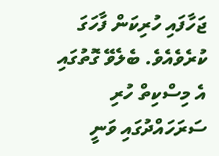ޖަހާފައި ހުރިކަން ފާހަގަ ކުރެވެއެވެ. ބެލެވޭ ގޮތުގައި އެ މިސްކިތް ހުރި ސަރަހައްދުގައި ވަނީ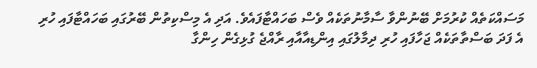މަސައްކަތެއް ކުރުމަށް ބޭނުންވާ ސާމާނުތަކެއް ވެސް ބަހައްޓާފައެވެ. އަދި އެ މިސްކިތުން ބޭރުގައި ބަހައްޓާފައި ހުރި އެ ފަދަ ބަސްތާތަކެއް ޖަހާފައި ހުރި ދިމާލުގައި އިންޑިއާއާއި ރާއްޖެ ގުޅިގެން ހިންގާ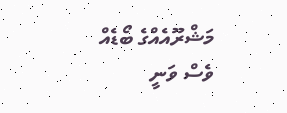މަޝްރޫއެއްގެ ބޯޑެއް ވެސް ވަނީ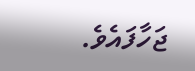ޖަހާފައެވެ.